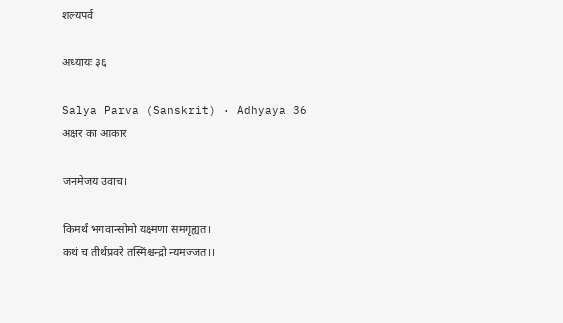शल्यपर्व

अध्यायः ३६

Salya Parva (Sanskrit) · Adhyaya 36
अक्षर का आकार

जनमेजय उवाच।

किमर्थं भगवान्सोमो यक्ष्मणा समगृह्यत।
कथं च तीर्थप्रवरे तस्मिंश्चन्द्रो न्यमज्जत।।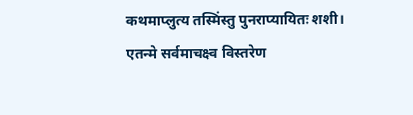कथमाप्लुत्य तस्मिंस्तु पुनराप्यायितः शशी।
एतन्मे सर्वमाचक्ष्व विस्तरेण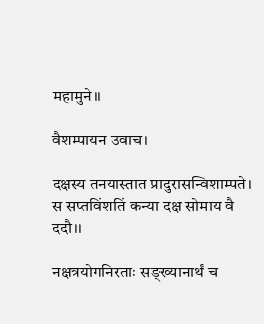महामुने।।

वैशम्पायन उवाच।

दक्षस्य तनयास्तात प्रादुरासन्विशाम्पते।
स सप्तविंशतिं कन्या दक्ष सोमाय वै ददौ।।

नक्षत्रयोगनिरताः सङ्ख्यानार्थं च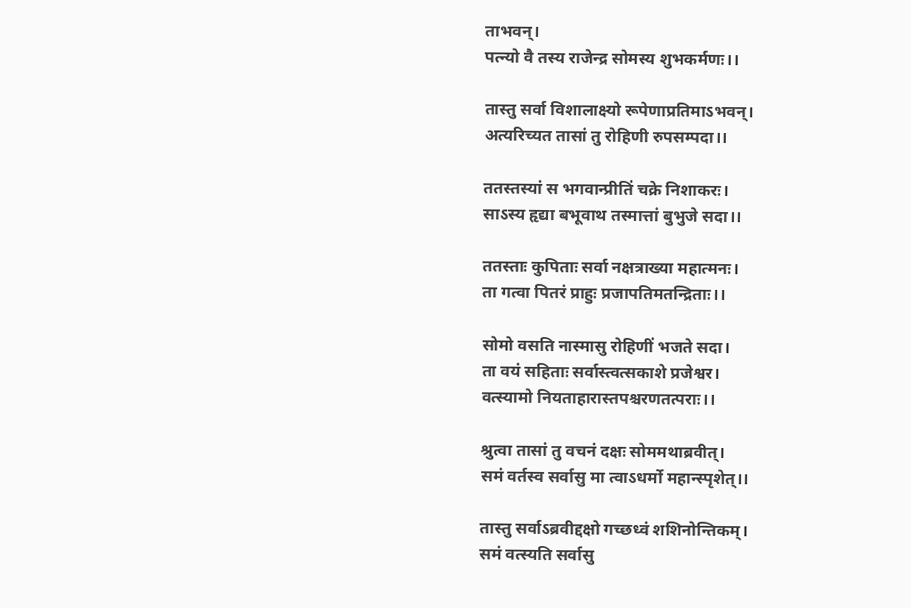ताभवन्।
पत्न्यो वै तस्य राजेन्द्र सोमस्य शुभकर्मणः।।

तास्तु सर्वा विशालाक्ष्यो रूपेणाप्रतिमाऽभवन्।
अत्यरिच्यत तासां तु रोहिणी रुपसम्पदा।।

ततस्तस्यां स भगवान्प्रीतिं चक्रे निशाकरः।
साऽस्य हृद्या बभूवाथ तस्मात्तां बुभुजे सदा।।

ततस्ताः कुपिताः सर्वा नक्षत्राख्या महात्मनः।
ता गत्वा पितरं प्राहुः प्रजापतिमतन्द्रिताः।।

सोमो वसति नास्मासु रोहिणीं भजते सदा।
ता वयं सहिताः सर्वास्त्वत्सकाशे प्रजेश्वर।
वत्स्यामो नियताहारास्तपश्चरणतत्पराः।।

श्रुत्वा तासां तु वचनं दक्षः सोममथाब्रवीत्।
समं वर्तस्व सर्वासु मा त्वाऽधर्मो महान्स्पृशेत्।।

तास्तु सर्वाऽब्रवीद्दक्षो गच्छध्वं शशिनोन्तिकम्।
समं वत्स्यति सर्वासु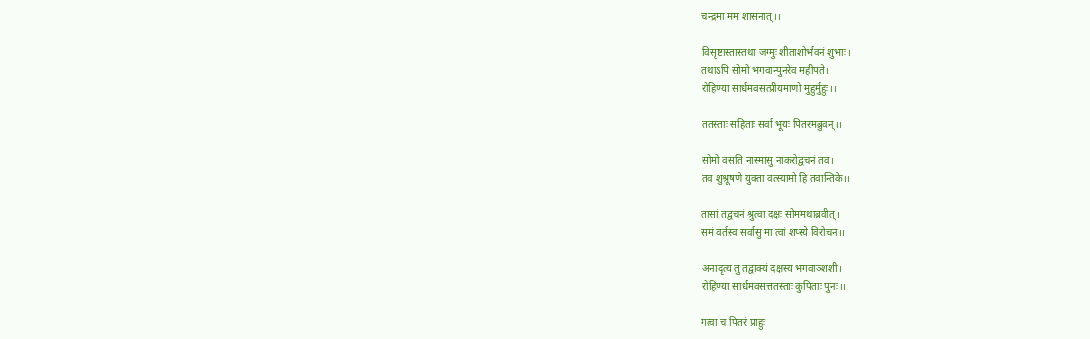चन्द्रमा मम शासनात्।।

विसृष्टास्तास्तथा जग्मुः शीताशोर्भवनं शुभाः।
तथाऽपि सोमो भगवान्पुनरेव महीपते।
रोहिण्या सार्धमवसत्प्रीयमाणो मुहुर्मुहुः।।

ततस्ताः सहिताः सर्वा भूयः पितरमब्रुवन्।।

सोमो वसति नास्मासु नाकरोद्वचनं तव।
तव शुश्रूषणे युक्ता वत्स्यामो हि तवान्तिके।।

तासां तद्वचनं श्रुत्वा दक्षः सोममथाब्रवीत्।
समं वर्तस्व सर्वासु मा त्वां शप्स्ये विरोचन।।

अनादृत्य तु तद्वाक्यं दक्षस्य भगवाञ्शशी।
रोहिण्या सार्धमवसत्ततस्ताः कुपिताः पुनः।।

गत्वा च पितरं प्राहुः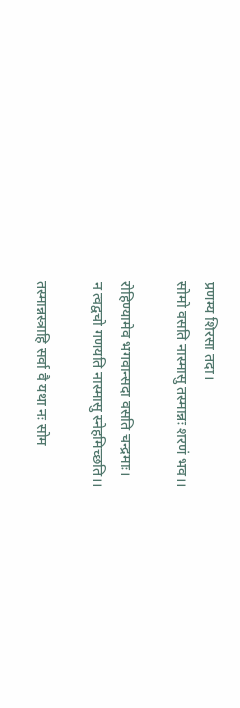प्रणम्य शिरसा तदा।
सोमो वसति नास्मासु तस्मान्नः शरणं भव।।

रोहिण्यामेव भगवान्सदा वसति चन्द्रमाः।
न त्वद्वचो गणयति नास्मासु स्नेहमिच्छति।।

तस्मान्नस्त्राहि सर्वा वै यथा नः सोम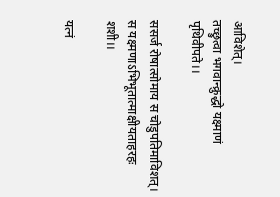आविशेत्।
तच्छ्रुत्वा भगवान्क्रुद्धो यक्ष्माणं पृथिवीपते।।

ससर्ज रोषात्सोमाय स चोडुपतिमाविशत्।
स यक्ष्मणाऽभिभूतात्माक्षीयताहरहः शशी।।

यत्नं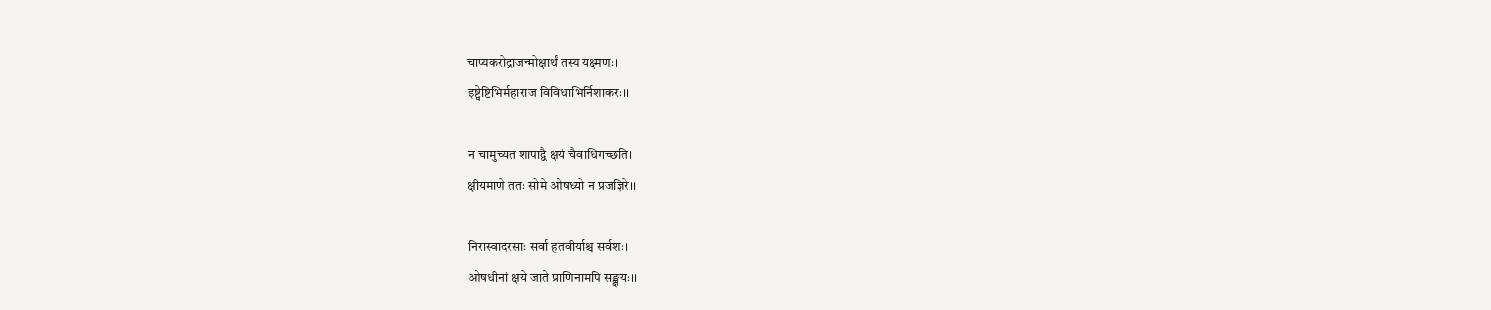चाप्यकरोद्राजन्मोक्षार्थं तस्य यक्ष्मणः।
इष्ट्वेष्टिभिर्महाराज विविधाभिर्निशाकरः।।

न चामुच्यत शापाद्वै क्षयं चैवाधिगच्छति।
क्षीयमाणे ततः सोमे ओषध्यो न प्रजज्ञिरे।।

निरास्वादरसाः सर्वा हतवीर्याश्च सर्वशः।
ओषधीनां क्षये जाते प्राणिनामपि सङ्क्षयः।।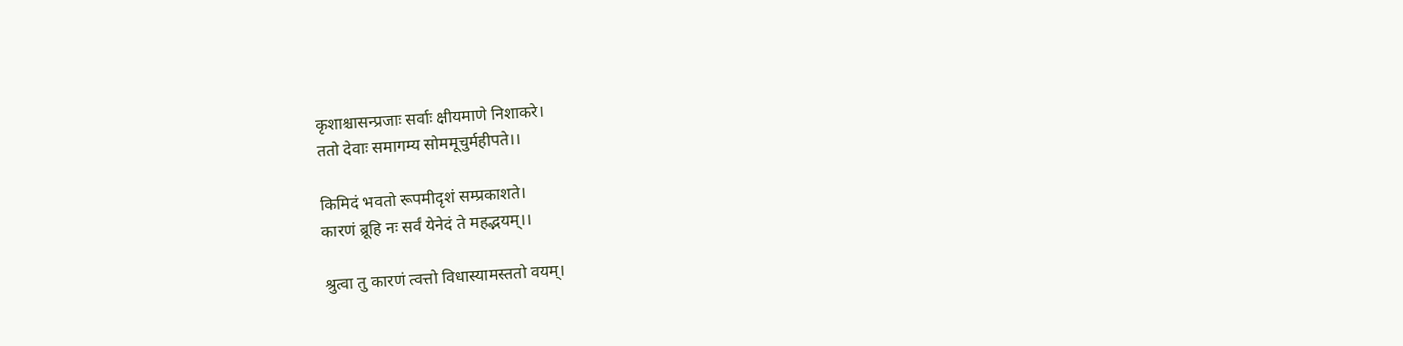कृशाश्चासन्प्रजाः सर्वाः क्षीयमाणे निशाकरे।
ततो देवाः समागम्य सोममूचुर्महीपते।।

किमिदं भवतो रूपमीदृशं सम्प्रकाशते।
कारणं ब्रूहि नः सर्वं येनेदं ते महद्भयम्।।

श्रुत्वा तु कारणं त्वत्तो विधास्यामस्ततो वयम्।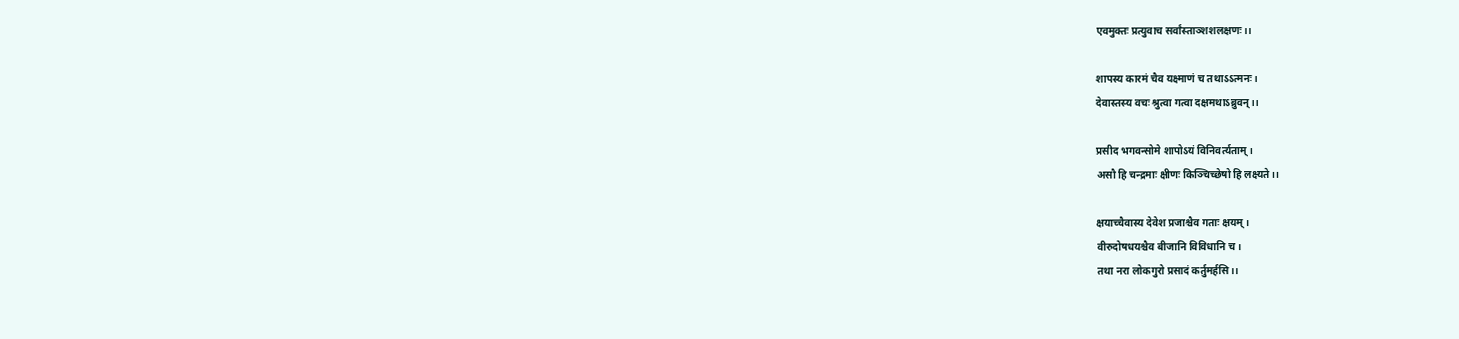एवमुक्तः प्रत्युवाच सर्वांस्ताञ्शशलक्षणः।।

शापस्य कारमं चैव यक्ष्माणं च तथाऽऽत्मनः।
देवास्तस्य वचः श्रुत्वा गत्वा दक्षमथाऽब्रुवन्।।

प्रसीद भगवन्सोमे शापोऽयं विनिवर्त्यताम्।
असौ हि चन्द्रमाः क्षीणः किञ्चिच्छेषो हि लक्ष्यते।।

क्षयाच्चैवास्य देवेश प्रजाश्चैव गताः क्षयम्।
वीरुदोषधयश्चैव बीजानि विविधानि च।
तथा नरा लोकगुरो प्रसादं कर्तुमर्हसि।।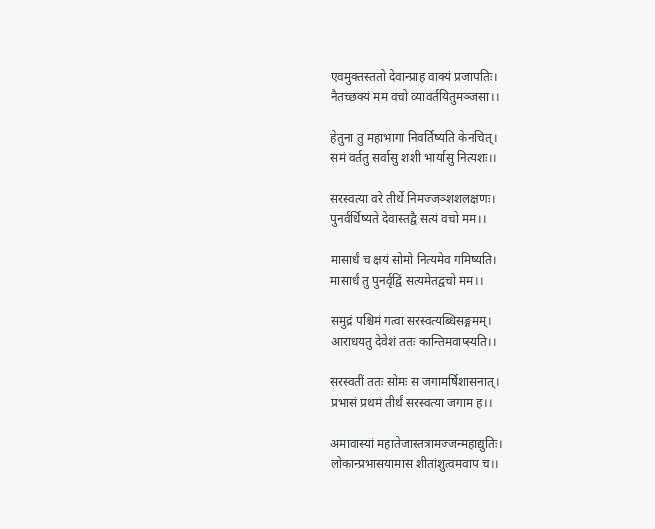एवमुक्तस्ततो देवान्प्राह वाक्यं प्रजापतिः।
नैतच्छक्यं मम वचो व्यावर्तयितुमञ्जसा।।

हेतुना तु महाभागा निवर्तिष्यति केनचित्।
समं वर्ततु सर्वासु शशी भार्यासु नित्यशः।।

सरस्वत्या वरे तीर्थे निमज्जञ्शशलक्षणः।
पुनर्वर्धिष्यते देवास्तद्वै सत्यं वचो मम।।

मासार्धं च क्षयं सोमो नित्यमेव गमिष्यति।
मासार्धं तु पुनर्वृद्विं सत्यमेतद्वचो मम।।

समुद्रं पश्चिमं गत्वा सरस्वत्यब्धिसङ्गमम्।
आराधयतु देवेशं ततः कान्तिमवाप्स्यति।।

सरस्वतीं ततः सोमः स जगामर्षिशासनात्।
प्रभासं प्रथमं तीर्थं सरस्वत्या जगाम ह।।

अमावास्यां महातेजास्तत्रामज्जन्महाद्युतिः।
लोकान्प्रभासयामास शीतांशुत्वमवाप च।।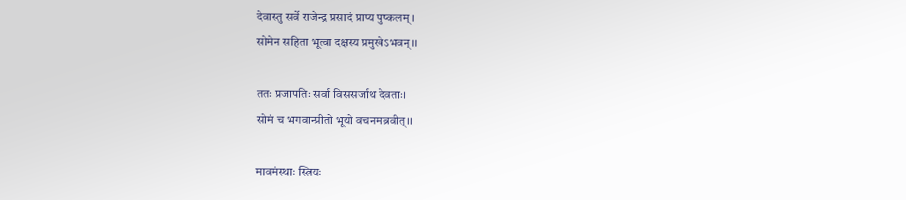देवास्तु सर्वे राजेन्द्र प्रसादं प्राप्य पुष्कलम्।
सोमेन सहिता भूत्वा दक्षस्य प्रमुखेऽभवन्।।

ततः प्रजापतिः सर्वा विससर्जाथ देवताः।
सोमं च भगवान्प्रीतो भूयो वचनमब्रवीत्।।

मावमंस्थाः स्त्रियः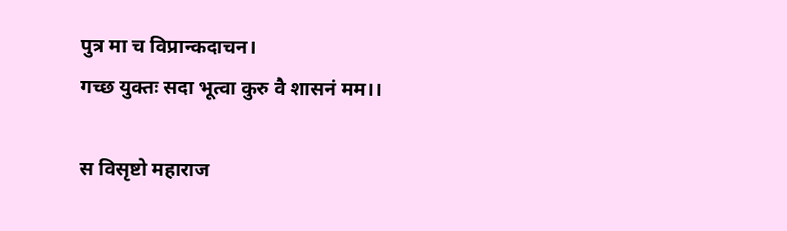पुत्र मा च विप्रान्कदाचन।
गच्छ युक्तः सदा भूत्वा कुरु वै शासनं मम।।

स विसृष्टो महाराज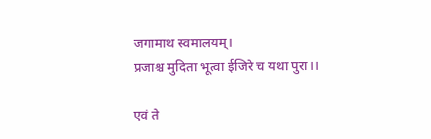जगामाथ स्वमालयम्।
प्रजाश्च मुदिता भूत्वा ईजिरे च यथा पुरा।।

एवं ते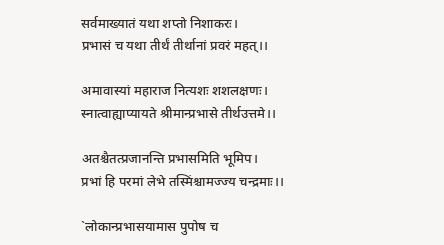सर्वमाख्यातं यथा शप्तो निशाकरः।
प्रभासं च यथा तीर्थं तीर्थानां प्रवरं महत्।।

अमावास्यां महाराज नित्यशः शशलक्षणः।
स्नात्वाह्याप्यायते श्रीमान्प्रभासे तीर्थउत्तमे।।

अतश्चैतत्प्रजानन्ति प्रभासमिति भूमिप।
प्रभां हि परमां लेभे तस्मिंश्चामज्ज्य चन्द्रमाः।।

`लोकान्प्रभासयामास पुपोष च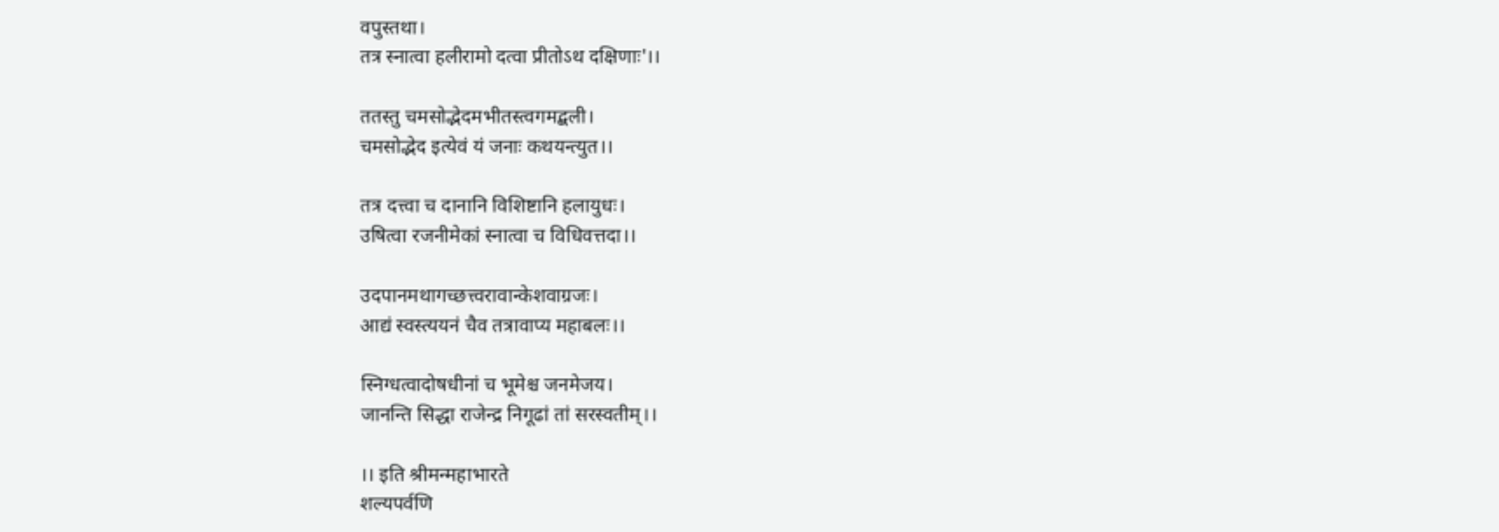वपुस्तथा।
तत्र स्नात्वा हलीरामो दत्वा प्रीतोऽथ दक्षिणाः'।।

ततस्तु चमसोद्भेदमभीतस्त्वगमद्बली।
चमसोद्भेद इत्येवं यं जनाः कथयन्त्युत।।

तत्र दत्त्वा च दानानि विशिष्टानि हलायुधः।
उषित्वा रजनीमेकां स्नात्वा च विधिवत्तदा।।

उदपानमथागच्छत्त्वरावान्केशवाग्रजः।
आद्यं स्वस्त्ययनं चैव तत्रावाप्य महाबलः।।

स्निग्धत्वादोषधीनां च भूमेश्च जनमेजय।
जानन्ति सिद्धा राजेन्द्र निगूढां तां सरस्वतीम्।।

।। इति श्रीमन्महाभारते
शल्यपर्वणि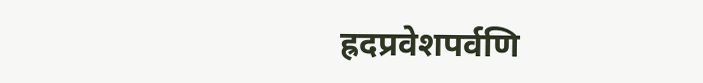ह्रदप्रवेशपर्वणि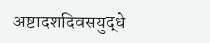अष्टादशदिवसयुद्धे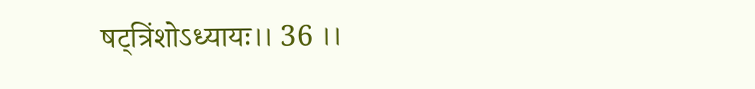षट्‌त्रिंशोऽध्यायः।। 36 ।।